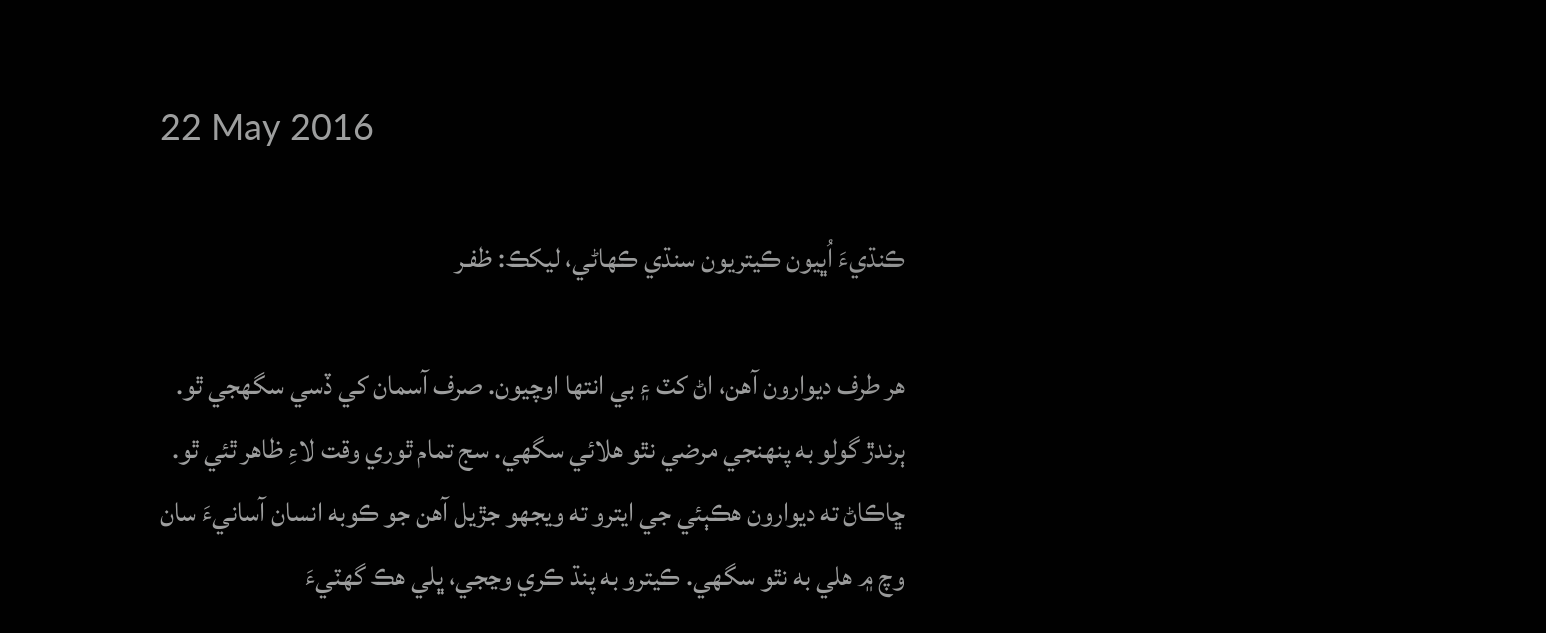22 May 2016

ڪنڌيءَ اُڀيون ڪيتريون سنڌي ڪهاڻي، ليکڪ: ظفـر

هر طرف ديوارون آهن، اڻ کٽ ۽ بي انتها اوچيون. صرف آسمان کي ڏسي سگهجي ٿو. ٻرندڙ گولو به پنهنجي مرضي نٿو هلائي سگهي. سج تمام ٿوري وقت لاءِ ظاهر ٿئي ٿو. ڇاڪاڻ ته ديوارون هڪٻئي جي ايترو ته ويجهو جڙيل آهن جو ڪوبه انسان آسانيءَ سان وچ ۾ هلي به نٿو سگهي. ڪيترو به پنڌ ڪري وڃجي، ڀلي هڪ گهٽيءَ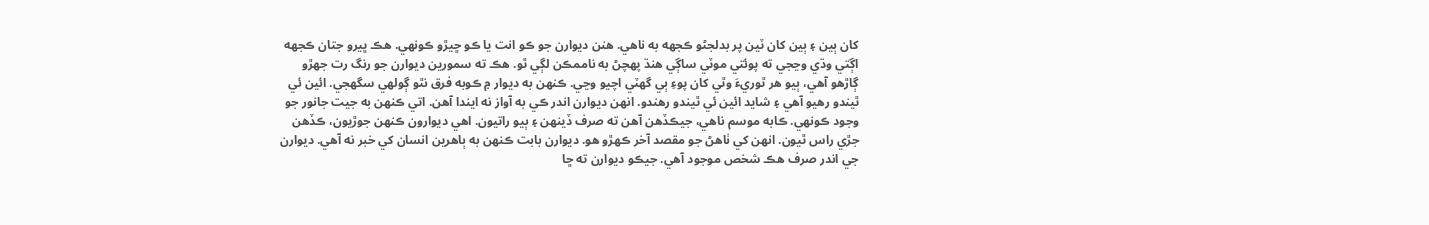کان ٻين ۽ ٻين کان ٽين پر بدلجڻو ڪجهه به ناهي. هنن ديوارن جو ڪو انت يا ڪو ڇيڙو ڪونهي. هڪ ڀيرو جتان ڪجهه اڳتي وڌي وڃجي ته پوئتي موٽي ساڳي هنڌ پهچڻ به ناممڪن لڳي ٿو. هڪ ته سمورين ديوارن جو رنگ رت جهڙو ڳاڙهو آهي، ٻيو هر ٿوريءَ وٿي کان پوءِ ٻي گهٽي اچيو وڃي. ڪنهن به ديوار ۾ ڪوبه فرق نٿو ڳولهي سگهجي. ائين ئي ٿيندو رهيو آهي ۽ شايد ائين ئي ٿيندو رهندو. انهن ديوارن اندر ڪي به آواز نه ايندا آهن. اتي ڪنهن به جيت جانور جو وجود ڪونهي. ڪابه موسم ناهي، جيڪڏهن آهن ته صرف ڏينهن ۽ ٻيو راتيون. اهي ديوارون ڪنهن جوڙيون، ڪڏهن جڙي راس ٿيون. انهن کي ٺاهڻ جو مقصد آخر ڪهڙو هو. ديوارن بابت ڪنهن به ٻاهرين انسان کي خبر نه آهي. ديوارن جي اندر صرف هڪ شخص موجود آهي. جيڪو ديوارن ته ڇا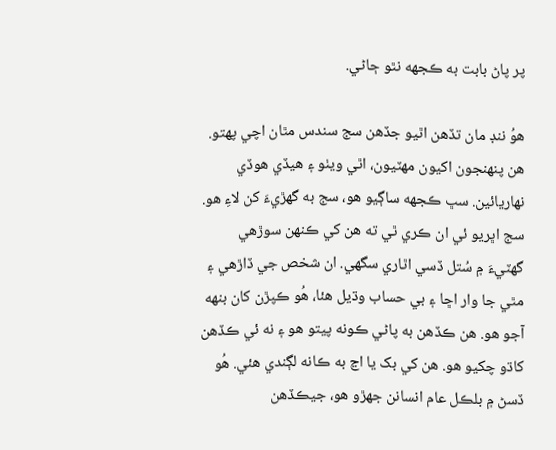پر پاڻ بابت به ڪجهه نٿو ڄاڻي.

هوُ ننڊ مان تڏهن اٿيو جڏهن سج سندس مٿان اچي پهتو. هن پنهنجون اکيون مهٽيون، اٿي ويٺو ۽ هيڏي هوڏي نهاريائين. سڀ ڪجهه ساڳيو هو، سج به گهڙيءَ کن لاءِ هو. سج اڀريو ئي ان ڪري ٿي ته هن کي ڪنهن سوڙهي گهٽيءَ ۾ سُتل ڏسي اٿاري سگهي. ان شخص جي ڏاڙهي ۽ مٿي جا وار اڇا ۽ بي حساب وڌيل هئا، هُو ڪپڙن کان بنهه آجو هو. هن ڪڏهن به پاڻي ڪونه پيتو هو ۽ نه ئي ڪڏهن کاڌو چکيو هو. هن کي بک يا اڃ به ڪانه لڳندي هئي. هُو ڏسڻ ۾ بلڪل عام انسانن جهڙو هو، جيڪڏهن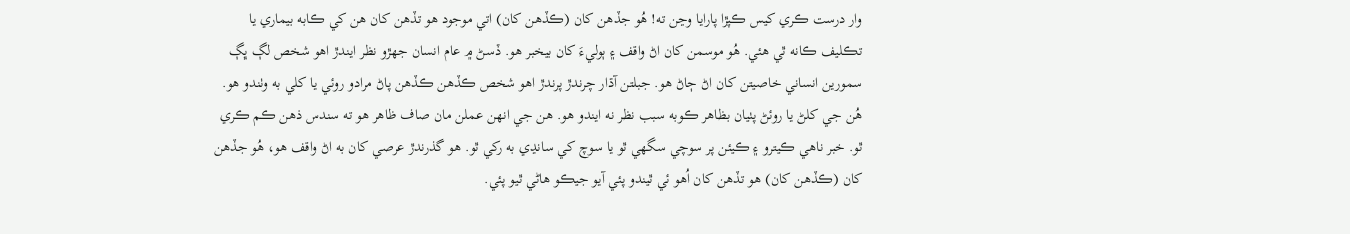وار درست ڪري کيس ڪپڙا پارايا وڃن ته! هُو جڏهن کان (ڪڏهن کان) اتي موجود هو تڏهن کان هن کي ڪابه بيماري يا تڪليف ڪانه ٿي هئي. هُو موسمن کان اڻ واقف ۽ ٻوليءَ کان بيخبر هو. ڏسڻ ۾ عام انسان جهڙو نظر ايندڙ اهو شخص لڳ ڀڳ سمورين انساني خاصيتن کان اڻ ڄاڻ هو. جبلتن آڌار چرندڙ پرندڙ اهو شخص ڪڏهن ڪڏهن پاڻ مرادو روئي يا کلي به وٺندو هو. هُن جي کلڻ يا روئڻ پٺيان بظاهر ڪوبه سبب نظر نه ايندو هو. هن جي انهن عملن مان صاف ظاهر هو ته سندس ذهن ڪم ڪري ٿو. خبر ناهي ڪيترو ۽ ڪيئن پر سوچي سگهي ٿو يا سوچ کي سانڍي به رکي ٿو. هو گذرندڙ عرصي کان به اڻ واقف هو، هُو جڏهن کان (ڪڏهن کان) هو تڏهن کان اُهو ئي ٿيندو پئي آيو جيڪو هاڻي ٿيو پئي.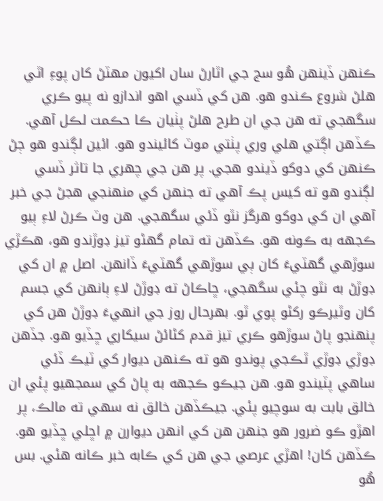ڪنهن ڏينهن هُو سج جي اٿارڻ سان اکيون مهٽڻ کان پوءِ اٿي هلڻ شروع ڪندو هو. هن کي ڏسي اهو اندازو نه پيو ڪري سگهجي ته هن جي ان طرح هلڻ پٺيان ڪا حڪمت لڪل آهي. ڪڏهن اڳتي هلي وري پٺتي موٽ کائيندو هو. ائين لڳندو هو ڄڻ ڪنهن کي دوکو ڏيندو هجي. پر هن جي چهري جا تاثر ڏسي لڳندو هو ته کيس پڪ آهي ته جنهن کي منهنجي هجڻ جي خبر آهي ان کي دوکو هرگز نٿو ڏئي سگهجي. هن وٽ ڪرڻ لاءِ ٻيو ڪجهه به ڪونه هو. ڪڏهن ته تمام گهڻو تيز ڊوڙندو هو، هڪڙي سوڙهي گهٽيءَ کان ٻي سوڙهي گهٽيءَ ڏانهن. اصل ۾ ان کي ڊوڙڻ به نٿو چئي سگهجي، ڇاڪاڻ ته ڊوڙڻ لاءِ ٻانهن کي جسم کان وٿيرڪو رکڻو پوي ٿو. بهرحال روز جي انهيءَ ڊوڙڻ هن کي پنهنجو پاڻ سوڙهو ڪري تيز قدم کڻائڻ سيکاري ڇڏيو هو. جڏهن ڊوڙي ڊوڙي ٿڪجي پوندو هو ته ڪنهن ديوار کي ٽيڪ ڏئي ساهي پٽيندو هو. هن جيڪو ڪجهه به پاڻ کي سمجهيو پئي ان خالق بابت به سوچيو پئي. جيڪڏهن خالق نه سهي ته مالڪ، پر اهڙو ڪو ضرور هو جنهن هن کي انهن ديوارن ۾ اڇلي ڇڏيو هو. ڪڏهن کان! اهڙي عرصي جي هن کي ڪابه خبر ڪانه هئي. بس هُو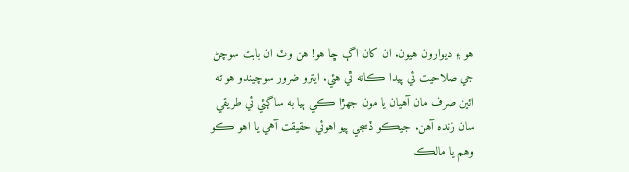هو ۽ ديوارون هيون. ان کان اڳ ڇا هو! هن وٽ ان بابت سوچڻ جي صلاحيت ئي پيدا ڪانه ٿي هئي. ايترو ضرور سوچيندو هو ته ائين صرف مان آهيان يا مون جهڙا ڪي ٻيا به ساڳئي ئي طريقي سان زنده آهن. جيڪو ڏسجي پيو اهوئي حقيقت آهي يا اهو ڪو وهم يا مالڪ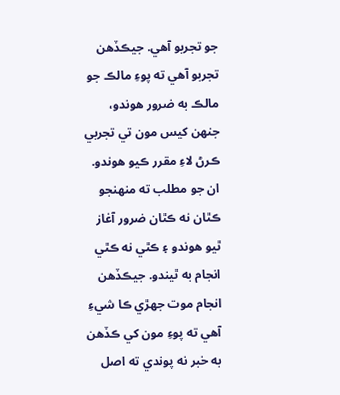جو تجربو آهي. جيڪڏهن تجربو آهي ته پوءِ مالڪ جو مالڪ به ضرور هوندو، جنهن کيس مون تي تجربي ڪرڻ لاءِ مقرر ڪيو هوندو. ان جو مطلب ته منهنجو ڪٿان نه ڪٿان ضرور آغاز ٿيو هوندو ۽ ڪٿي نه ڪٿي انجام به ٿيندو. جيڪڏهن انجام موت جهڙي ڪا شيءِ آهي ته پوءِ مون کي ڪڏهن به خبر نه پوندي ته اصل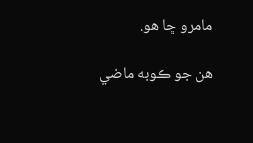مامرو ڇا هو.

هن جو ڪوبه ماضي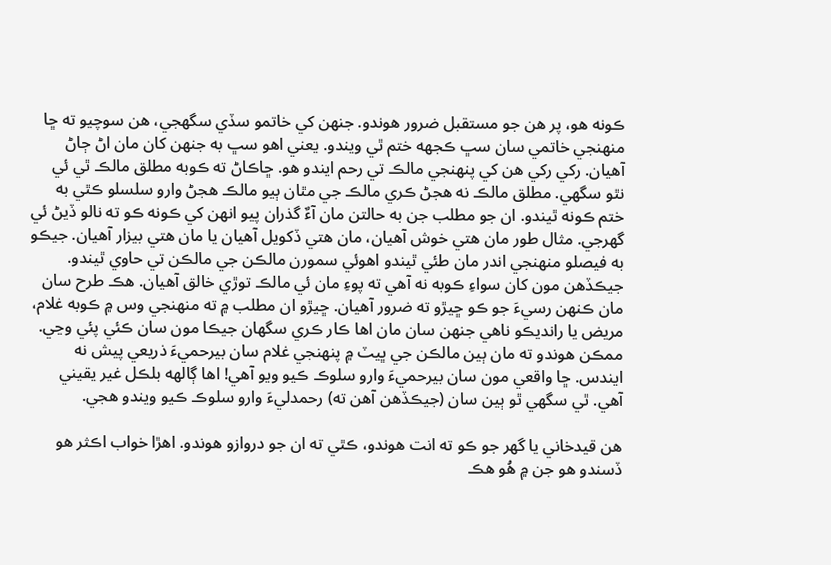ڪونه هو، پر هن جو مستقبل ضرور هوندو. جنهن کي خاتمو سڏي سگهجي، هن سوچيو ته ڇا منهنجي خاتمي سان سڀ ڪجهه ختم ٿي ويندو. يعني اهو سڀ به جنهن کان مان اڻ ڄاڻ آهيان. رکي رکي هن کي پنهنجي مالڪ تي رحم ايندو هو. ڇاڪاڻ ته ڪوبه مطلق مالڪ ٿي ئي نٿو سگهي. مطلق مالڪ نه هجڻ ڪري مالڪ جي مٿان ٻيو مالڪ هجڻ وارو سلسلو ڪٿي به ختم ڪونه ٿيندو. ان جو مطلب جن به حالتن مان آءٌ گذران پيو انهن کي ڪونه ڪو ته نالو ڏيڻ ئي گهرجي. مثال طور مان هتي خوش آهيان، مان هتي ڏکويل آهيان يا مان هتي بيزار آهيان. جيڪو به فيصلو منهنجي اندر مان طئي ٿيندو اهوئي سمورن مالڪن جي مالڪن تي حاوي ٿيندو. جيڪڏهن مون کان سواءِ ڪوبه نه آهي ته پوءِ مان ئي مالڪ توڙي خالق آهيان. هڪ طرح سان مان ڪنهن رسيءَ جو ڪو ڇيڙو ته ضرور آهيان. ڇيڙو ان مطلب ۾ ته منهنجي وس ۾ ڪوبه غلام، مريض يا رانديڪو ناهي جنهن سان مان اها ڪار ڪري سگهان جيڪا مون سان ڪئي پئي وڃي. ممڪن هوندو ته مان ٻين مالڪن جي ڀيٽ ۾ پنهنجي غلام سان بيرحميءَ ذريعي پيش نه ايندس. ڇا واقعي مون سان بيرحميءَ وارو سلوڪ ڪيو ويو آهي! اها ڳالهه بلڪل غير يقيني آهي. ٿي سگهي ٿو ٻين سان (جيڪڏهن آهن ته) رحمدليءَ وارو سلوڪ ڪيو ويندو هجي.

هن قيدخاني يا گهر جو ڪو ته انت هوندو، ڪٿي ته ان جو دروازو هوندو. اهڙا خواب اڪثر هو ڏسندو هو جن ۾ هُو هڪ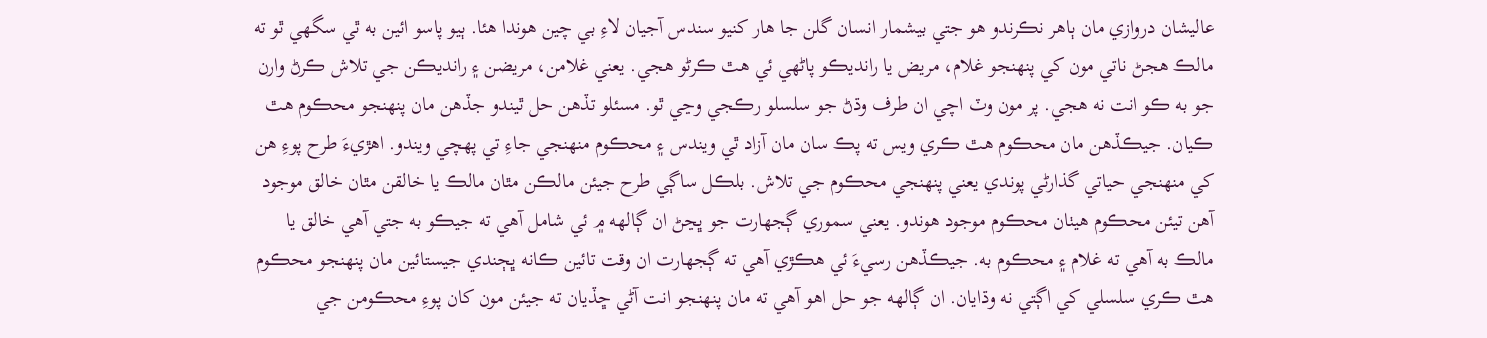عاليشان دروازي مان ٻاهر نڪرندو هو جتي بيشمار انسان گلن جا هار کنيو سندس آجيان لاءِ بي چين هوندا هئا. ٻيو پاسو ائين به ٿي سگهي ٿو ته مالڪ هجڻ ناتي مون کي پنهنجو غلام، مريض يا رانديڪو پاڻهي ئي هٿ ڪرڻو هجي. يعني غلامن، مريضن ۽ رانديڪن جي تلاش ڪرڻ وارن جو به ڪو انت نه هجي. پر مون وٽ اچي ان طرف وڌڻ جو سلسلو رڪجي وڃي ٿو. مسئلو تڏهن حل ٿيندو جڏهن مان پنهنجو محڪوم هٿ ڪيان. جيڪڏهن مان محڪوم هٿ ڪري ويس ته پڪ سان مان آزاد ٿي ويندس ۽ محڪوم منهنجي جاءِ تي پهچي ويندو. اهڙيءَ طرح پوءِ هن کي منهنجي حياتي گذارڻي پوندي يعني پنهنجي محڪوم جي تلاش. بلڪل ساڳي طرح جيئن مالڪن مٿان مالڪ يا خالقن مٿان خالق موجود آهن تيئن محڪوم هيٺان محڪوم موجود هوندو. يعني سموري ڳجهارت جو ڀڃڻ ان ڳالهه ۾ ئي شامل آهي ته جيڪو به جتي آهي خالق يا مالڪ به آهي ته غلام ۽ محڪوم به. جيڪڏهن رسيءَ ئي هڪڙي آهي ته ڳجهارت ان وقت تائين ڪانه ڀڄندي جيستائين مان پنهنجو محڪوم هٿ ڪري سلسلي کي اڳتي نه وڌايان. ان ڳالهه جو حل اهو آهي ته مان پنهنجو انت آڻي ڇڏيان ته جيئن مون کان پوءِ محڪومن جي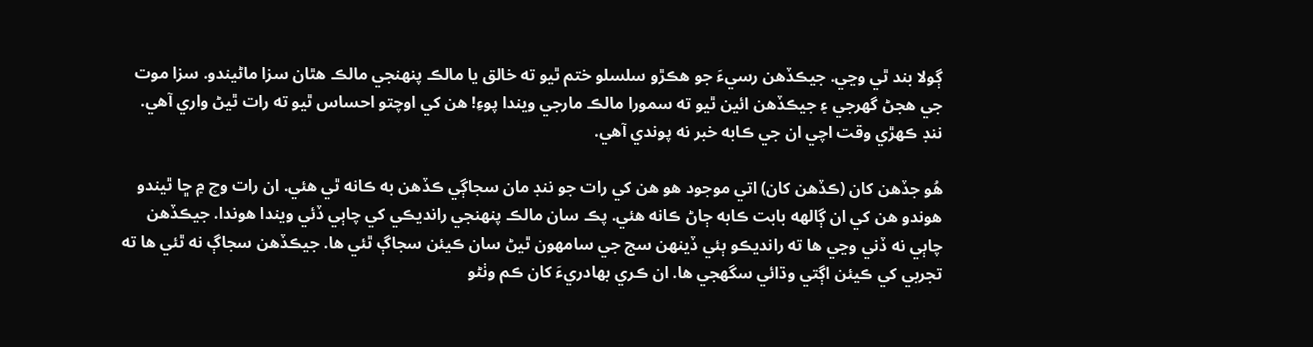ڳولا بند ٿي وڃي. جيڪڏهن رسيءَ جو هڪڙو سلسلو ختم ٿيو ته خالق يا مالڪ پنهنجي مالڪ هٿان سزا ماڻيندو. سزا موت جي هجڻ گهرجي ۽ جيڪڏهن ائين ٿيو ته سمورا مالڪ مارجي ويندا پوءِ! هن کي اوچتو احساس ٿيو ته رات ٿيڻ واري آهي. ننڊ ڪهڙي وقت اچي ان جي ڪابه خبر نه پوندي آهي.

هُو جڏهن کان (ڪڏهن کان) اتي موجود هو هن کي رات جو ننڊ مان سجاڳي ڪڏهن به ڪانه ٿي هئي. ان رات وچ ۾ ڇا ٿيندو هوندو هن کي ان ڳالهه بابت ڪابه ڄاڻ ڪانه هئي. پڪ سان مالڪ پنهنجي رانديڪي کي چاٻي ڏئي ويندا هوندا. جيڪڏهن چاٻي نه ڏني وڃي ها ته رانديڪو ٻئي ڏينهن سج جي سامهون ٿيڻ سان ڪيئن سجاڳ ٿئي ها. جيڪڏهن سجاڳ نه ٿئي ها ته تجربي کي ڪيئن اڳتي وڌائي سگهجي ها. ان ڪري بهادريءَ کان ڪم وٺڻو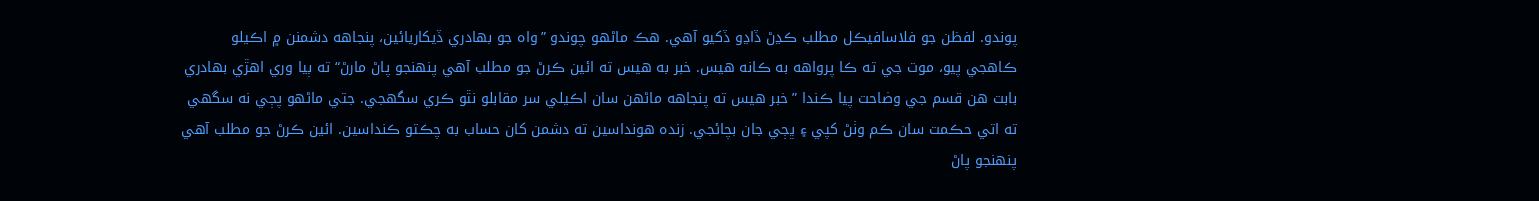پوندو. لفظن جو فلاسافيڪل مطلب ڪڍڻ ڏاڍو ڏکيو آهي. هڪ ماڻهو چوندو ”واه جو بهادري ڏيکاريائين، پنجاهه دشمنن ۾ اڪيلو ڪاهجي پيو، موت جي ته ڪا پرواهه به ڪانه هيس. خبر به هيس ته ائين ڪرڻ جو مطلب آهي پنهنجو پاڻ مارڻ“ ته ٻيا وري اهڙي بهادري بابت هن قسم جي وضاحت پيا ڪندا ”خبر هيس ته پنجاهه ماڻهن سان اڪيلي سر مقابلو نٿو ڪري سگهجي. جتي ماڻهو پڄي نه سگهي ته اتي حڪمت سان ڪم وٺڻ کپي ۽ ڀڄي جان بچائجي. زنده هونداسين ته دشمن کان حساب به چڪتو ڪنداسين. ائين ڪرڻ جو مطلب آهي پنهنجو پاڻ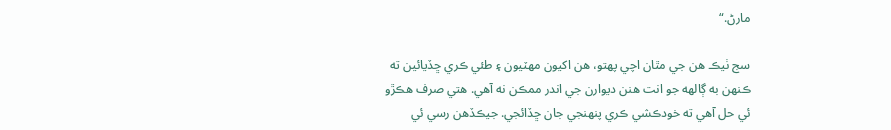مارڻ.“

سج ٺيڪ هن جي مٿان اچي پهتو، هن اکيون مهٽيون ۽ طئي ڪري ڇڏيائين ته ڪنهن به ڳالهه جو انت هنن ديوارن جي اندر ممڪن نه آهي. هتي صرف هڪڙو ئي حل آهي ته خودڪشي ڪري پنهنجي جان ڇڏائجي. جيڪڏهن رسي ئي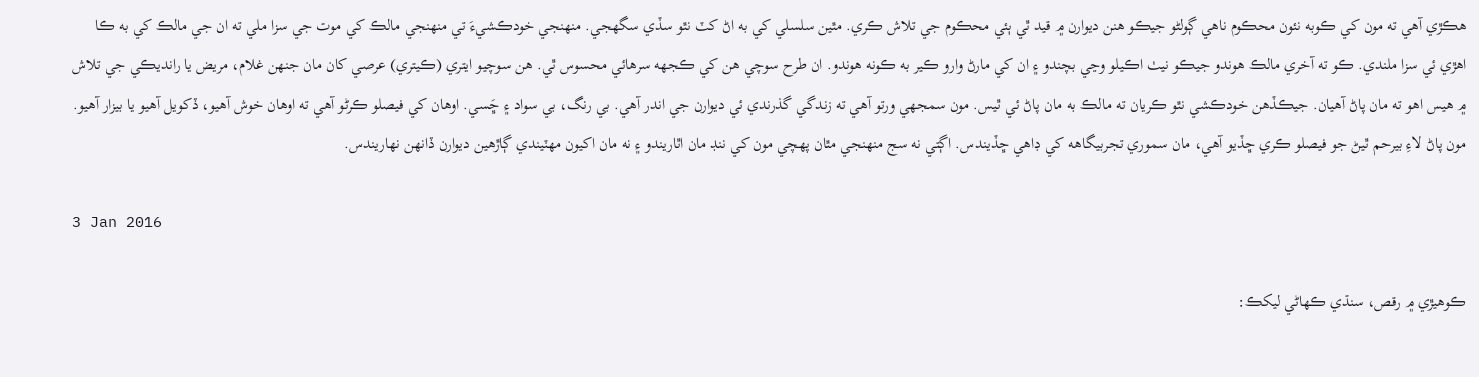هڪڙي آهي ته مون کي ڪوبه نئون محڪوم ناهي ڳولڻو جيڪو هنن ديوارن ۾ قيد ٿي ٻئي محڪوم جي تلاش ڪري. مٿين سلسلي کي به اڻ کٽ نٿو سڏي سگهجي. منهنجي خودڪشيءَ تي منهنجي مالڪ کي موت جي سزا ملي ته ان جي مالڪ کي به ڪا اهڙي ئي سزا ملندي. ڪو ته آخري مالڪ هوندو جيڪو نيٺ اڪيلو وڃي بچندو ۽ ان کي مارڻ وارو ڪير به ڪونه هوندو. ان طرح سوچي هن کي ڪجهه سرهائي محسوس ٿي. هن سوچيو ايتري (ڪيتري) عرصي کان مان جنهن غلام، مريض يا رانديڪي جي تلاش ۾ هيس اهو ته مان پاڻ آهيان. جيڪڏهن خودڪشي نٿو ڪريان ته مالڪ به مان پاڻ ئي ٿيس. مون سمجهي ورتو آهي ته زندگي گذرندي ئي ديوارن جي اندر آهي. بي رنگ، بي سواد ۽ ڇَسي. اوهان کي فيصلو ڪرڻو آهي ته اوهان خوش آهيو، ڏکويل آهيو يا بيزار آهيو. مون پاڻ لاءِ بيرحم ٿيڻ جو فيصلو ڪري ڇڏيو آهي، مان سموري تجربيگاهه کي ڊاهي ڇڏيندس. اڳتي نه سج منهنجي مٿان پهچي مون کي ننڊ مان اٿاريندو ۽ نه مان اکيون مهٽيندي ڳاڙهين ديوارن ڏانهن نهاريندس.

3 Jan 2016

ڪوهيڙي ۾ رقص، سنڌي ڪهاڻي ليکڪ: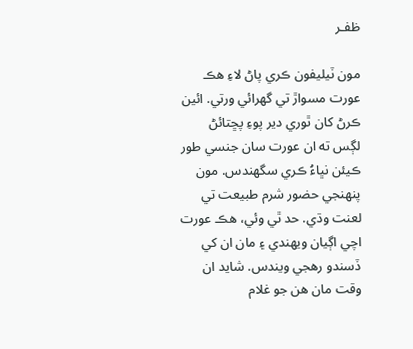ظفـر

مون ٽيليفون ڪري پاڻ لاءِ هڪ عورت مسواڙ تي گهرائي ورتي. ائين ڪرڻ کان ٿوري دير پوءِ پڇتائڻ لڳس ته ان عورت سان جنسي طور ڪيئن نڀاءُ ڪري سگهندس. مون پنهنجي حضور شرم طبيعت تي لعنت وڌي. حد ٿي وئي، هڪ عورت اچي اڳيان ويهندي ۽ مان ان کي ڏسندو رهجي ويندس. شايد ان وقت مان هن جو غلام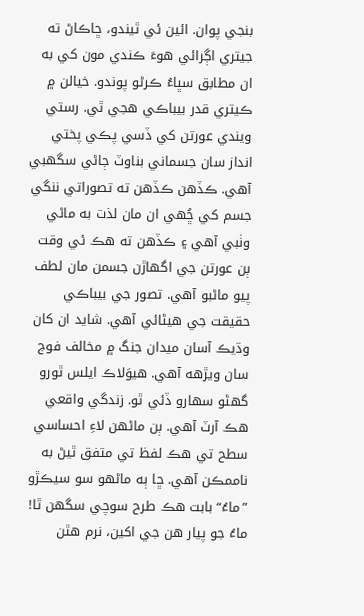بنجي پوان. ائين ئي ٿيندو، ڇاڪاڻ ته جيتري اڳرائي هوءَ ڪندي مون کي به ان مطابق سڀاءُ ڪرڻو پوندو. خيالن ۾ ڪيتري قدر بيباڪي هجي ٿي. رستي ويندي عورتن کي ڏسي پڪي پختي انداز سان جسماني بناوٽ ڄاڻي سگهبي آهي. ڪڏهن ڪڏهن ته تصوراتي ننگي جسم کي ڇُهي ان مان لذت به ماڻي وٺبي آهي ۽ ڪڏهن ته هڪ ئي وقت ٻن عورتن جي اگهاڙن جسمن مان لطف پيو ماڻبو آهي. تصور جي بيباڪي حقيقت جي هيڻائي آهي. شايد ان کان وڌيڪ آسان ميدان جنگ ۾ مخالف فوج سان ويڙهه آهي. هيوَلاڪ ايلس ٿورو گهڻو سهارو ڏئي ٿو. زندگي واقعي هڪ آرٽ آهي. ٻن ماڻهن لاءِ احساسي سطح تي هڪ لفظ تي متفق ٿيڻ به ناممڪن آهي. ڇا ٻه ماڻهو سو سيڪڙو ”ماءُ“ بابت هڪ طرح سوچي سگهن ٿا! ماءُ جو پيار هن جي اکين، نرم هٿن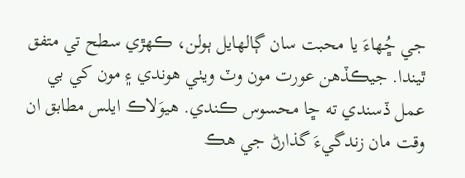جي ڇُهاءَ يا محبت سان ڳالهايل ٻولن، ڪهڙي سطح تي متفق ٿيندا. جيڪڏهن عورت مون وٽ ويٺي هوندي ۽ مون کي بي عمل ڏسندي ته ڇا محسوس ڪندي. هيوَلاڪ ايلس مطابق ان وقت مان زندگيءَ گذارڻ جي هڪ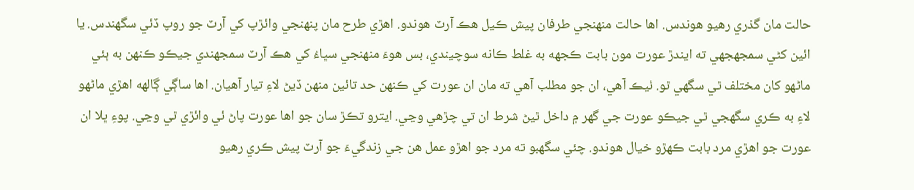حالت مان گذري رهيو هوندس. اها حالت منهنجي طرفان پيش ڪيل هڪ آرٽ هوندو. اهڙي طرح مان پنهنجي وائڙپ کي آرٽ جو روپ ڏئي سگهندس. يا ائين کڻي سمجهجهي ته ايندڙ عورت مون بابت ڪجهه به غلط ڪانه سوچيندي، بس هوءَ منهنجي سڀاءُ کي هڪ آرٽ سمجهندي جيڪو ڪنهن به ٻئي ماڻهو کان مختلف ٿي سگهي ٿو. ٺيڪ آهي، ان جو مطلب آهي ته مان ان عورت کي ڪنهن حد تائين منهن ڏيڻ لاءِ تيار آهيان. اها ساڳي ڳالهه اهڙي ماڻهو لاءِ به ڪري سگهجي ٿي جيڪو عورت جي گهر ۾ داخل ٿيڻ شرط ان تي چڙهي وڃي. ايترو تڪڙ سان جو اها عورت پاڻ ئي وائڙي ٿي وڃي. پوءِ ڀلا ان عورت جو اهڙي مرد بابت ڪهڙو خيال هوندو. چئي سگهبو ته مرد جو اهڙو عمل هن جي زندگيءَ جو آرٽ پيش ڪري رهيو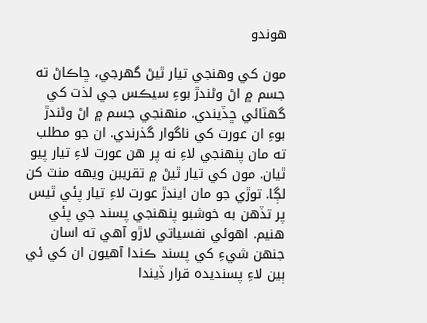هوندو

مون کي وهنجي تيار ٿيڻ گهرجي، ڇاڪاڻ ته جسم ۾ اڻ وڻندڙ بوءِ سيڪس جي لذت کي گهٽائي ڇڏيندي. منهنجي جسم ۾ اڻ وڻندڙ بوءِ ان عورت کي ناگوار گذرندي. ان جو مطلب ته مان پنهنجي لاءِ نه پر هن عورت لاءِ تيار پيو ٿيان. مون کي تيار ٿيڻ ۾ تقريبن ويهه منٽ کن لڳا. توڙي جو مان ايندڙ عورت لاءِ تيار پئي ٿيس پر تڏهن به خوشبو پنهنجي پسند جي پئي هنيم. اهوئي نفسياتي لاڙو آهي ته اسان جنهن شيءِ کي پسند ڪندا آهيون ان کي ئي ٻين لاءِ پسنديده قرار ڏيندا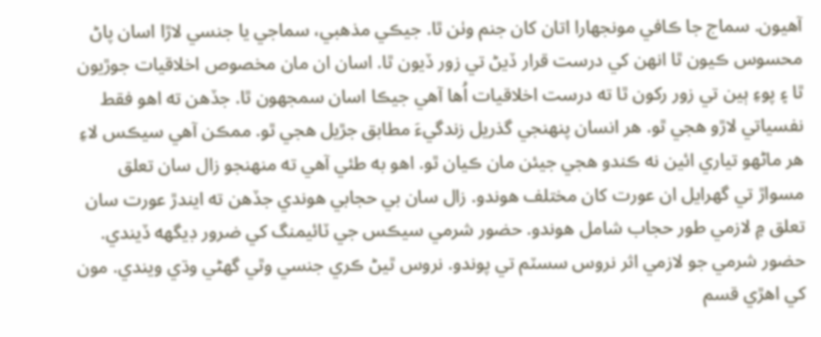آهيون. سماج جا ڪافي مونجهارا اتان کان جنم وٺن ٿا. جيڪي مذهبي، سماجي يا جنسي لاڙا اسان پاڻ محسوس ڪيون ٿا انهن کي درست قرار ڏيڻ تي زور ڏيون ٿا. اسان ان مان مخصوص اخلاقيات جوڙيون ٿا ۽ پوءِ ٻين تي زور رکون ٿا ته درست اخلاقيات اُها آهي جيڪا اسان سمجهون ٿا. جڏهن ته اهو فقط نفسياتي لاڙو هجي ٿو. هر انسان پنهنجي گذريل زندگيءَ مطابق جڙيل هجي ٿو. ممڪن آهي سيڪس لاءِ هر ماڻهو تياري ائين نه ڪندو هجي جيئن مان ڪيان ٿو. اهو به طئي آهي ته منهنجو زال سان تعلق مسواڙ تي گهرايل ان عورت کان مختلف هوندو. زال سان بي حجابي هوندي جڏهن ته ايندڙ عورت سان تعلق ۾ لازمي طور حجاب شامل هوندو. حضور شرمي سيڪس جي ٽائيمنگ کي ضرور ڊيگهه ڏيندي. حضور شرمي جو لازمي اثر نروس سسٽم تي پوندو. نروس ٿيڻ ڪري جنسي وٿي گهڻي وڌي ويندي. مون کي اهڙي قسم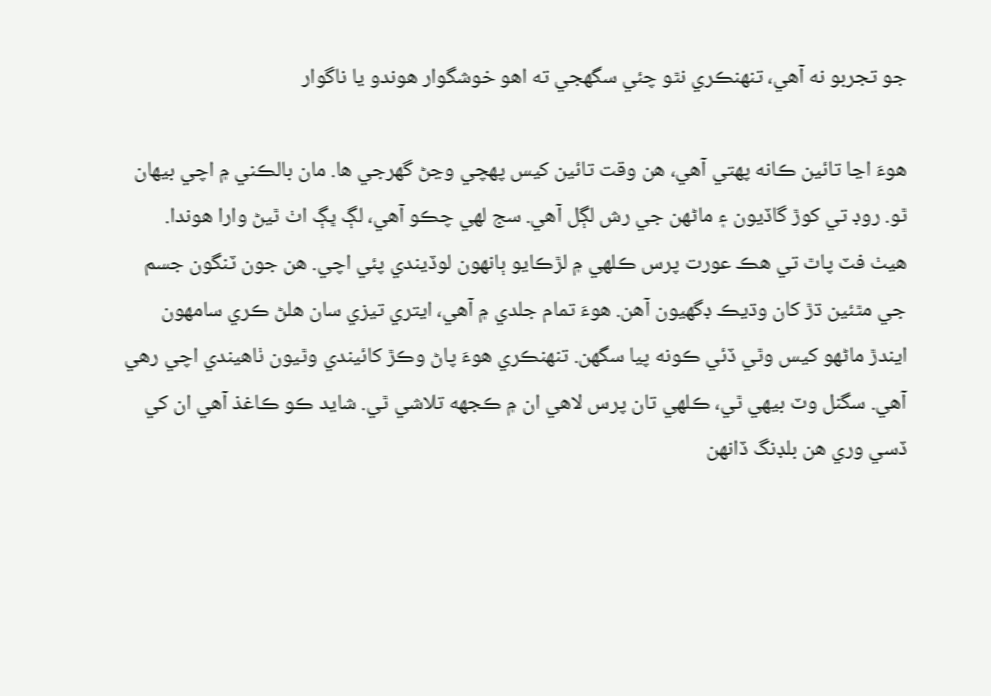جو تجربو نه آهي، تنهنڪري نٿو چئي سگهجي ته اهو خوشگوار هوندو يا ناگوار

هوءَ اڃا تائين ڪانه پهتي آهي، هن وقت تائين کيس پهچي وڃڻ گهرجي ها. مان بالڪني ۾ اچي بيهان ٿو. روڊ تي کوڙ گاڏيون ۽ ماڻهن جي رش لڳل آهي. سج لهي چڪو آهي، لڳ ڀڳ اٺ ٿيڻ وارا هوندا. هيٺ فٽ پاٿ تي هڪ عورت پرس ڪلهي ۾ لڙڪايو ٻانهون لوڏيندي پئي اچي. هن جون ٽنگون جسم جي مٿئين ڌڙ کان وڌيڪ ڊگهيون آهن. هوءَ تمام جلدي ۾ آهي، ايتري تيزي سان هلڻ ڪري سامهون ايندڙ ماڻهو کيس وٿي ڏئي ڪونه پيا سگهن. تنهنڪري هوءَ پاڻ وڪڙ کائيندي وٿيون ٺاهيندي اچي رهي آهي. سگنل وٽ بيهي ٿي، ڪلهي تان پرس لاهي ان ۾ ڪجهه تلاشي ٿي. شايد ڪو ڪاغذ آهي ان کي ڏسي وري هن بلڊنگ ڏانهن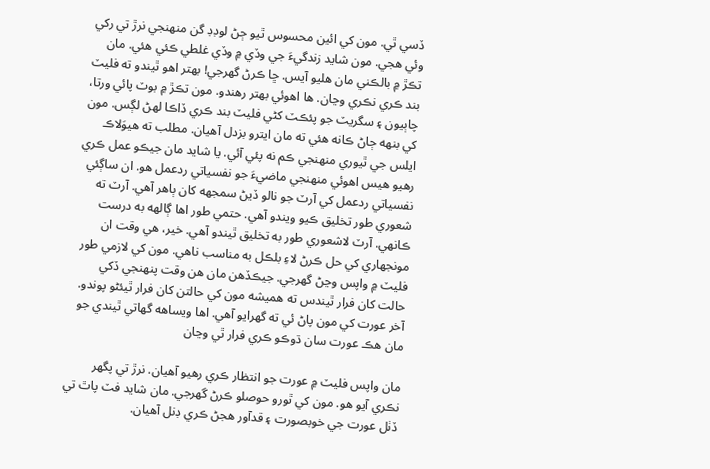ڏسي ٿي. مون کي ائين محسوس ٿيو ڄڻ لوڊڊ گن منهنجي نرڙ تي رکي وئي هجي. مون شايد زندگيءَ جي وڏي ۾ وڏي غلطي ڪئي هئي. مان تڪڙ ۾ بالڪني مان هليو آيس. ڇا ڪرڻ گهرجي! بهتر اهو ٿيندو ته فليٽ بند ڪري نڪري وڃان. ها اهوئي بهتر رهندو. مون تڪڙ ۾ بوٽ پائي ورتا، چاٻيون ۽ سگريٽ جو پئڪٽ کڻي فليٽ بند ڪري ڏاڪا لهڻ لڳس. مون کي بنهه ڄاڻ ڪانه هئي ته مان ايترو بزدل آهيان. مطلب ته هيوَلاڪ ايلس جي ٿيوري منهنجي ڪم نه پئي آئي. يا شايد مان جيڪو عمل ڪري رهيو هيس اهوئي منهنجي ماضيءَ جو نفسياتي ردعمل هو. ان ساڳئي نفسياتي ردعمل کي آرٽ جو نالو ڏيڻ سمجهه کان ٻاهر آهي. آرٽ ته شعوري طور تخليق ڪيو ويندو آهي. حتمي طور اها ڳالهه به درست ڪانهي. آرٽ لاشعوري طور به تخليق ٿيندو آهي. خير، هي وقت ان مونجهاري کي حل ڪرڻ لاءِ بلڪل به مناسب ناهي. مون کي لازمي طور فليٽ ۾ واپس وڃڻ گهرجي. جيڪڏهن مان هن وقت پنهنجي ڏکي حالت کان فرار ٿيندس ته هميشه مون کي حالتن کان فرار ٿيئڻو پوندو. آخر عورت کي مون پاڻ ئي ته گهرايو آهي. اها ويساهه گهاتي ٿيندي جو مان هڪ عورت سان ڌوڪو ڪري فرار ٿي وڃان

مان واپس فليٽ ۾ عورت جو انتظار ڪري رهيو آهيان. نرڙ تي پگهر نڪري آيو هو. مون کي ٿورو حوصلو ڪرڻ گهرجي. مان شايد فٽ پاٿ تي ڏٺل عورت جي خوبصورت ۽ قدآور هجڻ ڪري ڊنل آهيان.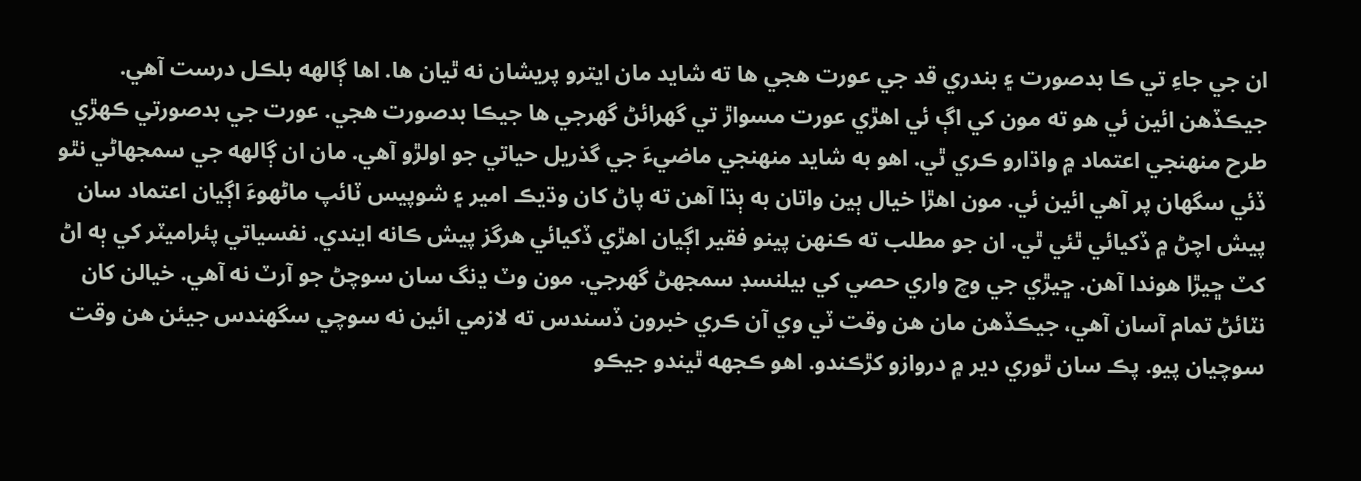ان جي جاءِ تي ڪا بدصورت ۽ بندري قد جي عورت هجي ها ته شايد مان ايترو پريشان نه ٿيان ها. اها ڳالهه بلڪل درست آهي. جيڪڏهن ائين ئي هو ته مون کي اڳ ئي اهڙي عورت مسواڙ تي گهرائڻ گهرجي ها جيڪا بدصورت هجي. عورت جي بدصورتي ڪهڙي طرح منهنجي اعتماد ۾ واڌارو ڪري ٿي. اهو به شايد منهنجي ماضيءَ جي گذريل حياتي جو اولڙو آهي. مان ان ڳالهه جي سمجهاڻي نٿو ڏئي سگهان پر آهي ائين ئي. مون اهڙا خيال ٻين واتان به ٻڌا آهن ته پاڻ کان وڌيڪ امير ۽ شوپيس ٽائپ ماڻهوءَ اڳيان اعتماد سان پيش اچڻ ۾ ڏکيائي ٿئي ٿي. ان جو مطلب ته ڪنهن پينو فقير اڳيان اهڙي ڏکيائي هرگز پيش ڪانه ايندي. نفسياتي پئراميٽر کي ٻه اڻ کٽ ڇيڙا هوندا آهن. ڇيڙي جي وچ واري حصي کي بيلنسڊ سمجهڻ گهرجي. مون وٽ ڍنگ سان سوچڻ جو آرٽ نه آهي. خيالن کان نٽائڻ تمام آسان آهي، جيڪڏهن مان هن وقت ٽي وي آن ڪري خبرون ڏسندس ته لازمي ائين نه سوچي سگهندس جيئن هن وقت سوچيان پيو. پڪ سان ٿوري دير ۾ دروازو کڙڪندو. اهو ڪجهه ٿيندو جيڪو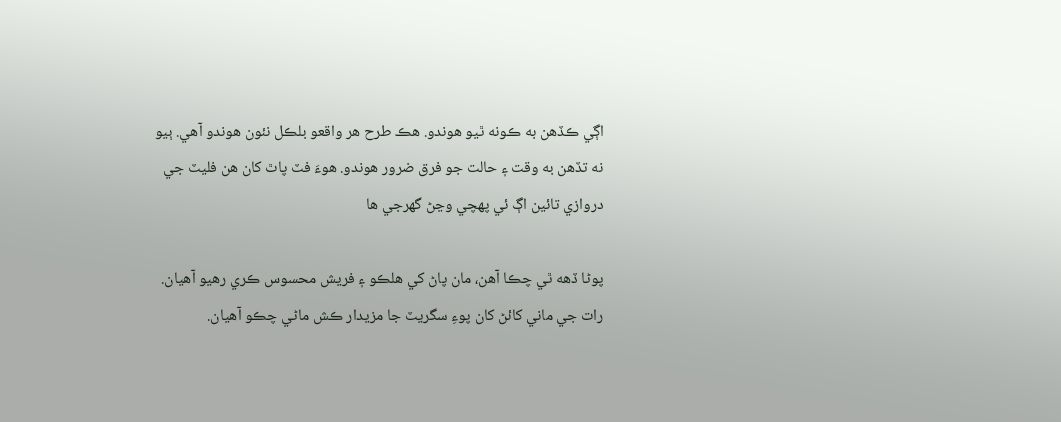اڳي ڪڏهن به ڪونه ٿيو هوندو. هڪ طرح هر واقعو بلڪل نئون هوندو آهي. ٻيو نه تڏهن به وقت ۽ حالت جو فرق ضرور هوندو. هوءَ فٽ پاٿ کان هن فليٽ جي دروازي تائين اڳ ئي پهچي وڃڻ گهرجي ها

پوڻا ڏهه ٿي چڪا آهن، مان پاڻ کي هلڪو ۽ فريش محسوس ڪري رهيو آهيان. رات جي ماني کائڻ کان پوءِ سگريٽ جا مزيدار ڪش ماڻي چڪو آهيان.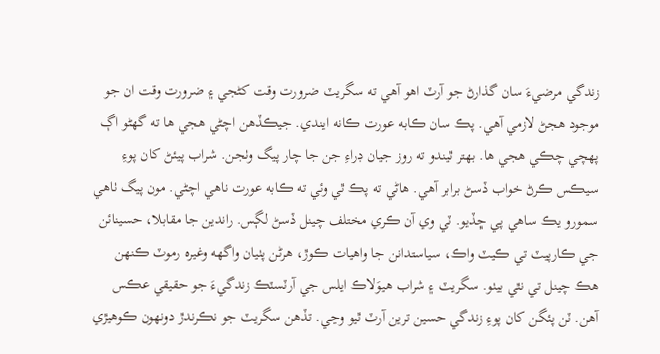زندگي مرضيءَ سان گذارڻ جو آرٽ اهو آهي ته سگريٽ ضرورت وقت کڻجي ۽ ضرورت وقت ان جو موجود هجڻ لازمي آهي. پڪ سان ڪابه عورت ڪانه ايندي. جيڪڏهن اچڻي هجي ها ته گهڻو اڳ پهچي چڪي هجي ها. بهتر ٿيندو ته روز جيان ڊراءِ جن جا چار پيگ وٺجن. شراب پيئڻ کان پوءِ سيڪس ڪرڻ خواب ڏسڻ برابر آهي. هاڻي ته پڪ ٿي وئي ته ڪابه عورت ناهي اچڻي. مون پيگ ٺاهي سمورو يڪ ساهي پي ڇڏيو. ٽي وي آن ڪري مختلف چينل ڏسڻ لڳس. راندين جا مقابلا، حسينائن جي ڪارپيٽ تي ڪيٽ واڪ، سياستدانن جا واهيات ڪوڙ، هرڻن پٺيان واگهه وغيره رموٽ ڪنهن هڪ چينل تي نٿي بيٺو. سگريٽ ۽ شراب هيوَلاڪ ايلس جي آرٽسٽڪ زندگيءَ جو حقيقي عڪس آهن. ٽن پئگن کان پوءِ زندگي حسين ترين آرٽ ٿيو وڃي. تڏهن سگريٽ جو نڪرندڙ دونهون ڪوهيڙي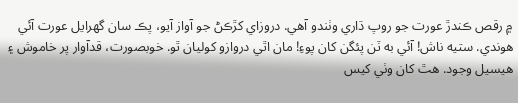۾ رقص ڪندڙ عورت جو روپ ڌاري وٺندو آهي. دروزاي کڙڪڻ جو آواز آيو، پڪ سان گهرايل عورت آئي هوندي. ستيه ناش! آئي به ٽن پئگن کان پوءِ! مان اٿي دروازو کوليان ٿو. خوبصورت، قدآوار پر خاموش ۽ هيسيل وجود. هٿ کان وٺي کيس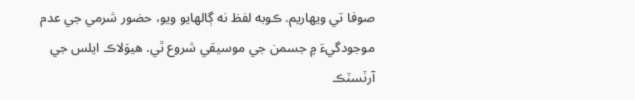صوفا تي ويهاريم. ڪوبه لفظ نه ڳالهايو ويو، حضور شرمي جي عدم موجودگيءَ ۾ جسمن جي موسيقي شروع ٿي. هيوَلاڪ ايلس جي آرٽسٽڪ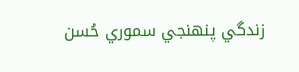زندگي پنهنجي سموري حُسن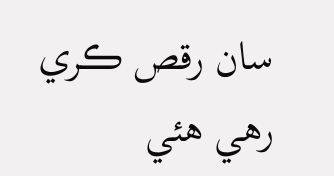سان رقص ڪري رهي هئي